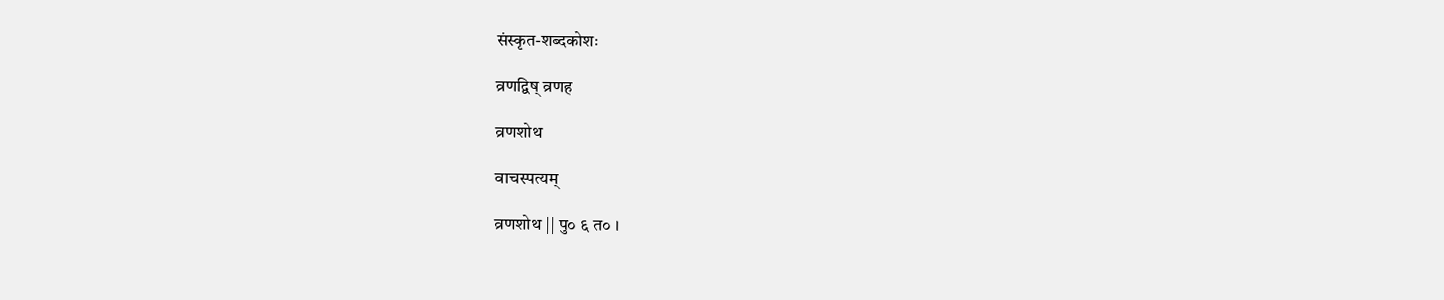संस्कृत-शब्दकोशः

व्रणद्विष् व्रणह

व्रणशोथ

वाचस्पत्यम्

व्रणशोथ || पु० ६ त० ।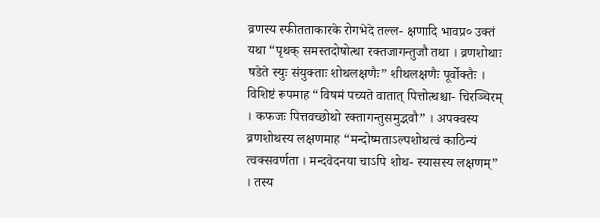व्रणस्य स्फीतताकारके रोगभेदे तल्ल- क्षणादि भावप्र० उक्तं यथा “पृथक् समस्तदोषोत्था रक्तजागन्तुजौ तथा । व्रणशोथाः षडेते स्युः संयुक्ताः शोथलक्षणैः” शीथलक्षणैः पूर्वोक्तैः । विशिष्टं रूपमाह “विषमं पच्यते वातात् पित्तोत्थश्चा- चिरञ्चिरम् । कफजः पित्तवच्छोथो रक्तागन्तुसमुद्भवौ” । अपक्वस्य व्रणशोथस्य लक्षणमाह “मन्दोष्मताऽल्पशोथत्वं काठिन्यं त्वक्सवर्णता । मन्दवेदनया चाऽपि शोथ- स्यासस्य लक्षणम्” । तस्य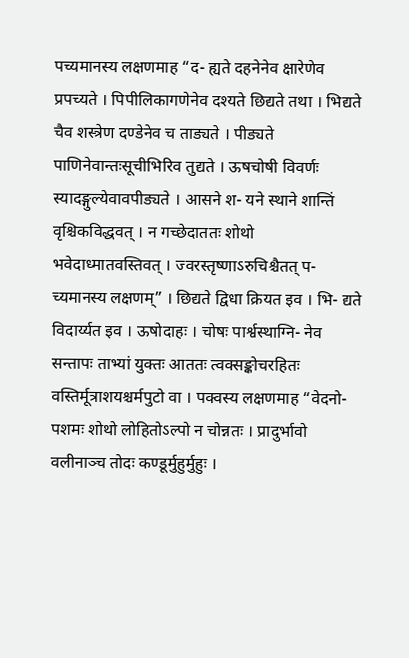पच्यमानस्य लक्षणमाह “द- ह्यते दहनेनेव क्षारेणेव प्रपच्यते । पिपीलिकागणेनेव दश्यते छिद्यते तथा । भिद्यते चैव शस्त्रेण दण्डेनेव च ताड्यते । पीड्यते पाणिनेवान्तःसूचीभिरिव तुद्यते । ऊषचोषी विवर्णः स्यादङ्गुल्येवावपीड्यते । आसने श- यने स्थाने शान्तिं वृश्चिकविद्धवत् । न गच्छेदाततः शोथो भवेदाध्मातवस्तिवत् । ज्वरस्तृष्णाऽरुचिश्चैतत् प- च्यमानस्य लक्षणम्” । छिद्यते द्विधा क्रियत इव । भि- द्यते विदार्य्यत इव । ऊषोदाहः । चोषः पार्श्वस्थाग्नि- नेव सन्तापः ताभ्यां युक्तः आततः त्वक्सङ्कोचरहितः वस्तिर्मूत्राशयश्चर्मपुटो वा । पक्वस्य लक्षणमाह “वेदनो- पशमः शोथो लोहितोऽल्पो न चोन्नतः । प्रादुर्भावो वलीनाञ्च तोदः कण्डूर्मुहुर्मुहुः ।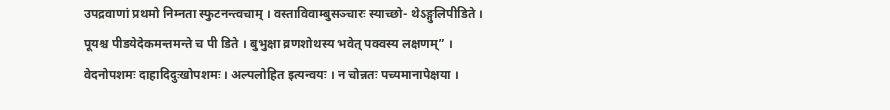उपद्रवाणां प्रथमो निम्नता स्फुटनन्त्वचाम् । वस्ताविवाम्बुसञ्चारः स्याच्छो- थेऽङ्गुलिपीडिते । पूयश्च पीडयेदेकमन्तमन्ते च पी डिते । बुभुक्षा व्रणशोथस्य भवेत् पक्वस्य लक्षणम्” । वेदनोपशमः दाहादिदुःखोपशमः । अल्पलोहित इत्यन्वयः । न चोन्नतः पच्यमानापेक्षया ।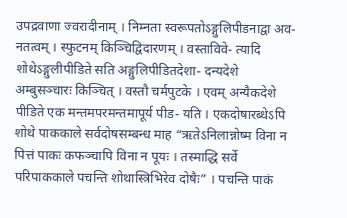उपद्रवाणा ज्वरादीनाम् । निम्नता स्वरूपतोऽङ्गुलिपीडनाद्वा अव- नतत्वम् । स्फुटनम् किञ्चिद्विदारणम् । वस्ताविवे- त्यादि शोथेऽङ्गुलीपीडिते सति अङ्गुलिपीडितदेशा- दन्यदेशे अम्बुसञ्चारः किञ्चित् । वस्तौ चर्मपुटके । एवम् अन्यैकदेशे पीडिते एक मन्तमपरमन्तमापूर्य पीड- यति । एकदोषारब्धेऽपि शोथे पाककाले सर्वदोषसम्बन्ध माह “ऋतेऽनिलान्नोष्म विना न पित्तं पाकः कफञ्चापि विना न पूयः । तस्माद्धि सर्वे परिपाककाले पचन्ति शोथास्त्रिभिरेव दोषैः” । पचन्ति पाकं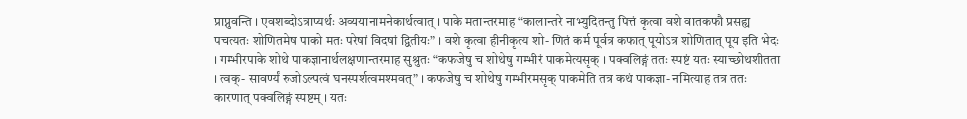प्राप्नुवन्ति । एवशब्दोऽत्राप्यर्थः अव्ययानामनेकार्थत्वात् । पाके मतान्तरमाह “कालान्तरे नाभ्युदितन्तु पित्तं कृत्वा वशे वातकफौ प्रसह्य पचत्यतः शोणितमेष पाको मतः परेषां विदषां द्वितीयः” । वशे कृत्वा हीनीकृत्य शो- णितं कर्म पूर्वत्र कफात् पूयोऽत्र शोणितात् पूय इति भेदः । गम्भीरपाके शोथे पाकज्ञानार्थलक्षणान्तरमाह सुश्रुतः “कफजेषु च शोथेषु गम्भीरं पाकमेत्यसृक् । पक्वलिङ्गं ततः स्पष्टं यतः स्याच्छोथशीतता । त्वक्- सावर्ण्यं रुजोऽल्पत्वं घनस्पर्शत्वमश्मवत्” । कफजेषु च शोथेषु गम्भीरमसृक् पाकमेति तत्र कथं पाकज्ञा- नमित्याह तत्र ततः कारणात् पक्वलिङ्गं स्पष्टम् । यतः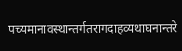पच्यमानावस्थान्तर्गतरागदाहव्यथाघनान्तरे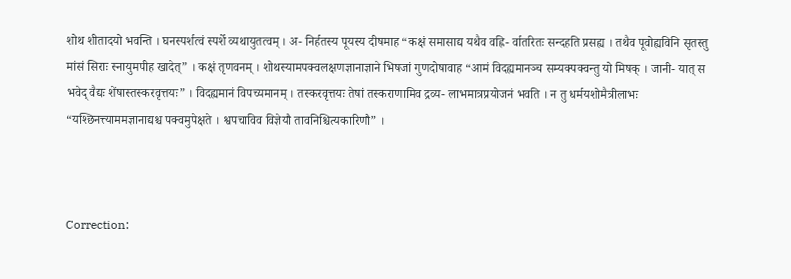शोथ शीतादयो भवन्ति । घनस्पर्शत्वं स्पर्शे व्यथायुतत्वम् । अ- निर्हतस्य पूयस्य दीषमाह “कक्षं समासाद्य यथैव वह्नि- र्वातरितः सन्दहति प्रसह्य । तथैव पूवोह्यविनि सृतस्तु मांसं सिराः स्नायुमपीह खादेत्” । कक्षं तृणवनम् । शोथस्यामपक्वलक्षणज्ञानाज्ञाने भिषजां गुणदोषावाह “आमं विदह्यमानञ्च सम्यक्पक्वन्तु यो मिषक् । जानी- यात् स भवेद् वैद्यः शेंषास्तस्करवृत्तयः” । विदह्यमानं विपच्यमानम् । तस्करवृत्तयः तेषां तस्कराणामिव द्रव्य- लाभमात्रप्रयोजनं भवति । न तु धर्मयशोमैत्रीलाभः “यश्छिनत्त्याममज्ञानाद्यश्च पक्वमुपेक्षते । श्वपचाविव विज्ञेयौ तावनिश्चित्यकारिणौ” ।



Correction: